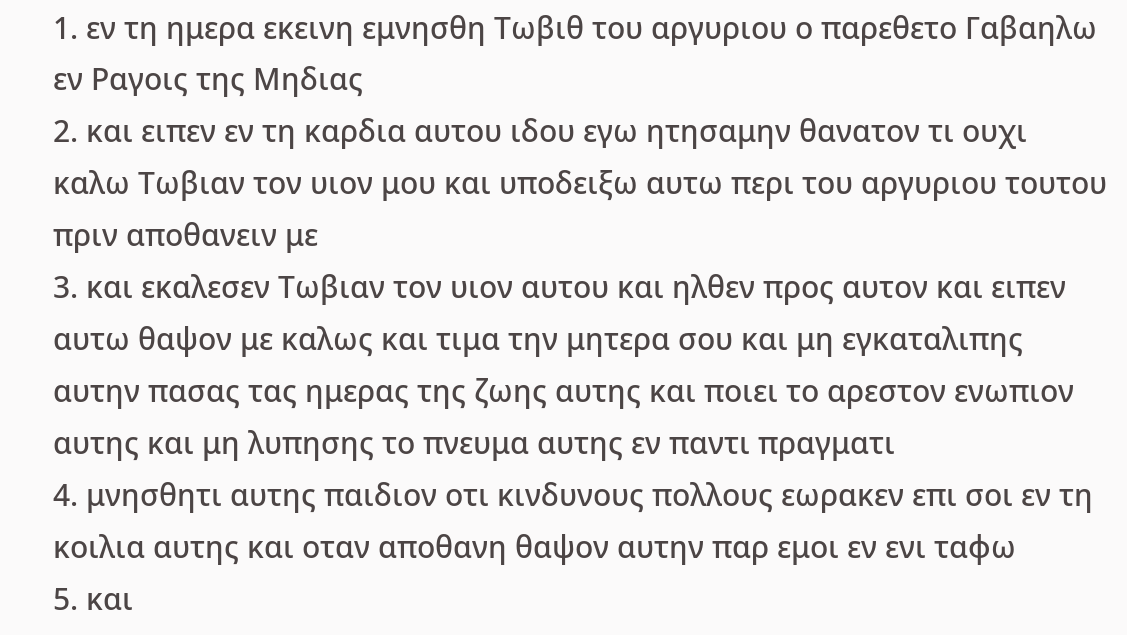1. εν τη ημερα εκεινη εμνησθη Τωβιθ του αργυριου ο παρεθετο Γαβαηλω εν Ραγοις της Μηδιας
2. και ειπεν εν τη καρδια αυτου ιδου εγω ητησαμην θανατον τι ουχι καλω Τωβιαν τον υιον μου και υποδειξω αυτω περι του αργυριου τουτου πριν αποθανειν με
3. και εκαλεσεν Τωβιαν τον υιον αυτου και ηλθεν προς αυτον και ειπεν αυτω θαψον με καλως και τιμα την μητερα σου και μη εγκαταλιπης αυτην πασας τας ημερας της ζωης αυτης και ποιει το αρεστον ενωπιον αυτης και μη λυπησης το πνευμα αυτης εν παντι πραγματι
4. μνησθητι αυτης παιδιον οτι κινδυνους πολλους εωρακεν επι σοι εν τη κοιλια αυτης και οταν αποθανη θαψον αυτην παρ εμοι εν ενι ταφω
5. και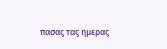πασας τας ημερας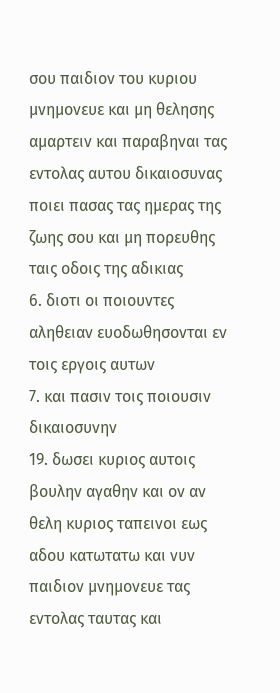σου παιδιον του κυριου μνημονευε και μη θελησης αμαρτειν και παραβηναι τας εντολας αυτου δικαιοσυνας ποιει πασας τας ημερας της ζωης σου και μη πορευθης ταις οδοις της αδικιας
6. διοτι οι ποιουντες αληθειαν ευοδωθησονται εν τοις εργοις αυτων
7. και πασιν τοις ποιουσιν δικαιοσυνην
19. δωσει κυριος αυτοις βουλην αγαθην και ον αν θελη κυριος ταπεινοι εως αδου κατωτατω και νυν παιδιον μνημονευε τας εντολας ταυτας και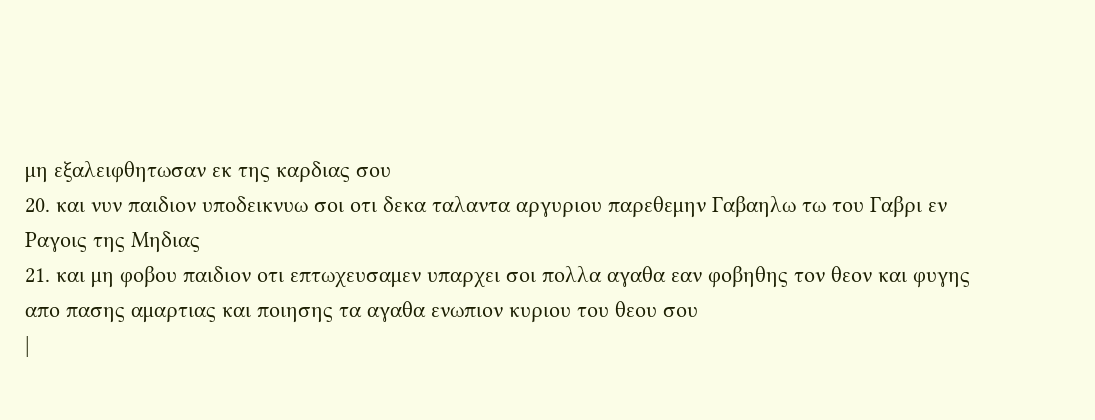μη εξαλειφθητωσαν εκ της καρδιας σου
20. και νυν παιδιον υποδεικνυω σοι οτι δεκα ταλαντα αργυριου παρεθεμην Γαβαηλω τω του Γαβρι εν Ραγοις της Μηδιας
21. και μη φοβου παιδιον οτι επτωχευσαμεν υπαρχει σοι πολλα αγαθα εαν φοβηθης τον θεον και φυγης απο πασης αμαρτιας και ποιησης τα αγαθα ενωπιον κυριου του θεου σου
|